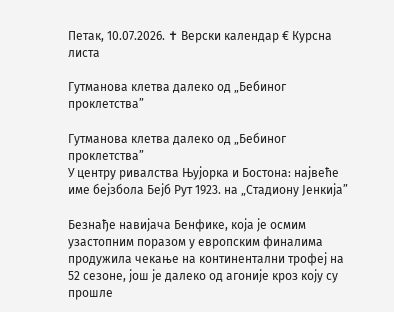Петак, 10.07.2026. ✝ Верски календар € Курсна листа

Гутманова клетва далеко од „Бебиног проклетства”

Гутманова клетва далеко од „Бебиног проклетства”
У центру ривалства Њујорка и Бостона: највеће име бејзбола Бејб Рут 1923. на „Стадиону Јенкија”

Безнађе навијача Бенфике, која је осмим узастопним поразом у европским финалима продужила чекање на континентални трофеј на 52 сезоне, још је далеко од агоније кроз коју су прошле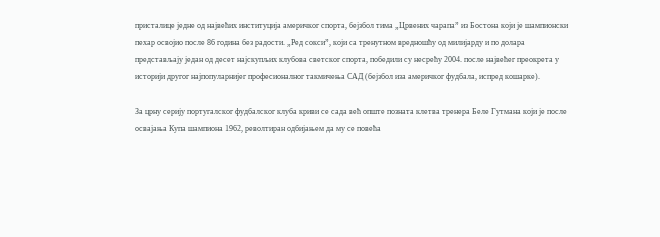присталице једне од највећих институција америчког спорта, бејзбол тима „Црвених чарапа” из Бостона који је шампионски пехар освојио после 86 година без радости. „Ред сокси”, који са тренутном вредношћу од милијарду и по долара представљају један од десет најскупљих клубова светског спорта, победили су несрећу 2004. после највећег преокрета у историји другог најпопуларнијег професионалног такмичења САД (бејзбол иза америчког фудбала, испред кошарке).

За црну серију португалског фудбалског клуба криви се сада већ опште позната клетва тренера Беле Гутмана који је после освајања Купа шампиона 1962, револтиран одбијањем да му се повећа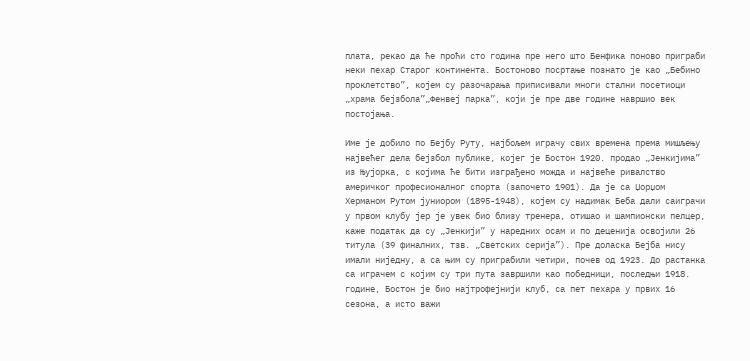плата, рекао да ће проћи сто година пре него што Бенфика поново приграби неки пехар Старог континента. Бостоново посртање познато је као „Бебино проклетство”, којем су разочарања приписивали многи стални посетиоци „храма бејзбола”„Фенвеј парка”, који је пре две године навршио век постојања.

Име је добило по Бејбу Руту, најбољем играчу свих времена према мишљењу највећег дела бејзбол публике, којег је Бостон 1920. продао „Јенкијима” из Њујорка, с којима ће бити изграђено можда и највеће ривалство америчког професионалног спорта (започето 1901). Да је са Џорџом Херманом Рутом јуниором (1895-1948), којем су надимак Беба дали саиграчи у првом клубу јер је увек био близу тренера, отишао и шампионски пелцер, каже податак да су „Јенкији” у наредних осам и по деценија освојили 26 титула (39 финалних, тзв. „Светских серија”). Пре доласка Бејба нису имали ниједну, а са њим су приграбили четири, почев од 1923. До растанка са играчем с којим су три пута завршили као победници, последњи 1918. године, Бостон је био најтрофејнији клуб, са пет пехара у првих 16 сезона, а исто важи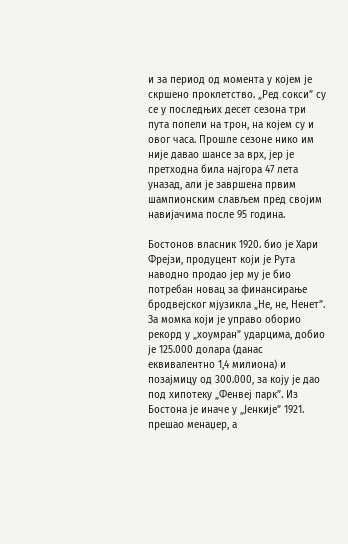и за период од момента у којем је скршено проклетство. „Ред сокси” су се у последњих десет сезона три пута попели на трон, на којем су и овог часа. Прошле сезоне нико им није давао шансе за врх, јер је претходна била најгора 47 лета уназад, али је завршена првим шампионским слављем пред својим навијачима после 95 година.

Бостонов власник 1920. био је Хари Фрејзи, продуцент који је Рута наводно продао јер му је био потребан новац за финансирање бродвејског мјузикла „Не, не, Ненет”. За момка који је управо оборио рекорд у „хоумран” ударцима, добио је 125.000 долара (данас еквивалентно 1,4 милиона) и позајмицу од 300.000, за коју је дао под хипотеку „Фенвеј парк”. Из Бостона је иначе у „Јенкије” 1921. прешао менаџер, а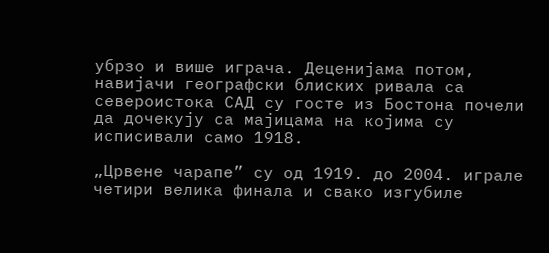убрзо и више играча. Деценијама потом, навијачи географски блиских ривала са североистока САД су госте из Бостона почели да дочекују са мајицама на којима су исписивали само 1918.

„Црвене чарапе” су од 1919. до 2004. играле четири велика финала и свако изгубиле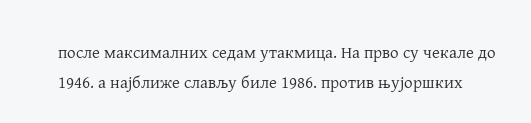после максималних седам утакмица. На прво су чекале до 1946. а најближе слављу биле 1986. против њујоршких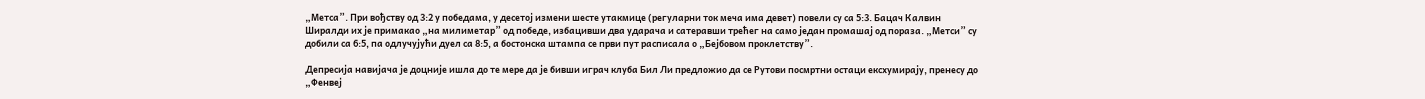„Метса”. При вођству од 3:2 у победама, у десетој измени шесте утакмице (регуларни ток меча има девет) повели су са 5:3. Бацач Калвин Ширалди их је примакао „на милиметар” од победе, избацивши два ударача и сатеравши трећег на само један промашај од пораза. „Метси” су добили са 6:5, па одлучујући дуел са 8:5, а бостонска штампа се први пут расписала о „Бејбовом проклетству”.

Депресија навијача је доцније ишла до те мере да је бивши играч клуба Бил Ли предложио да се Рутови посмртни остаци ексхумирају, пренесу до „Фенвеј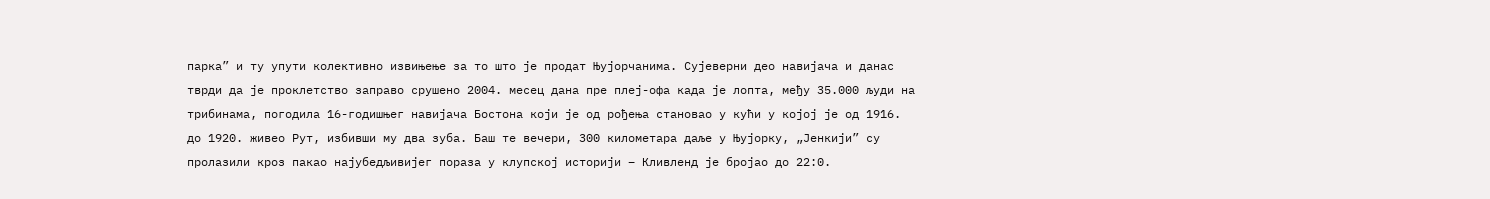парка” и ту упути колективно извињење за то што је продат Њујорчанима. Сујеверни део навијача и данас тврди да је проклетство заправо срушено 2004. месец дана пре плеј-офа када је лопта, међу 35.000 људи на трибинама, погодила 16-годишњег навијача Бостона који је од рођења становао у кући у којој је од 1916. до 1920. живео Рут, избивши му два зуба. Баш те вечери, 300 километара даље у Њујорку, „Јенкији” су пролазили кроз пакао најубедљивијег пораза у клупској историји – Кливленд је бројао до 22:0.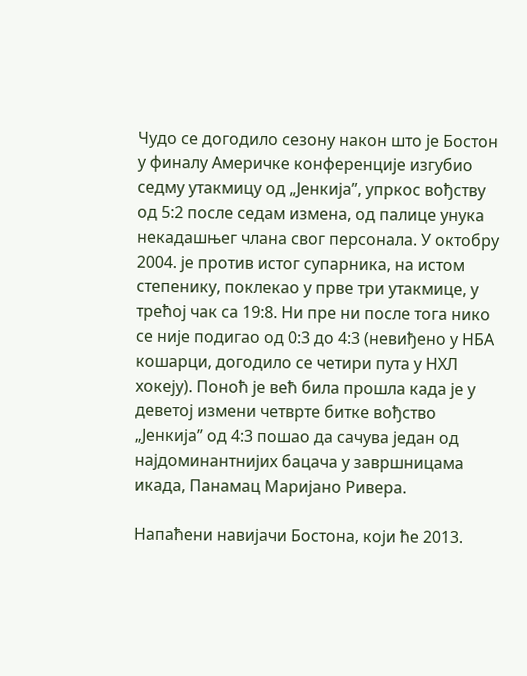Чудо се догодило сезону након што је Бостон у финалу Америчке конференције изгубио седму утакмицу од „Јенкија”, упркос вођству од 5:2 после седам измена, од палице унука некадашњег члана свог персонала. У октобру 2004. је против истог супарника, на истом степенику, поклекао у прве три утакмице, у трећој чак са 19:8. Ни пре ни после тога нико се није подигао од 0:3 до 4:3 (невиђено у НБА кошарци, догодило се четири пута у НХЛ хокеју). Поноћ је већ била прошла када је у деветој измени четврте битке вођство „Јенкија” од 4:3 пошао да сачува један од најдоминантнијих бацача у завршницама икада, Панамац Маријано Ривера.

Напаћени навијачи Бостона, који ће 2013.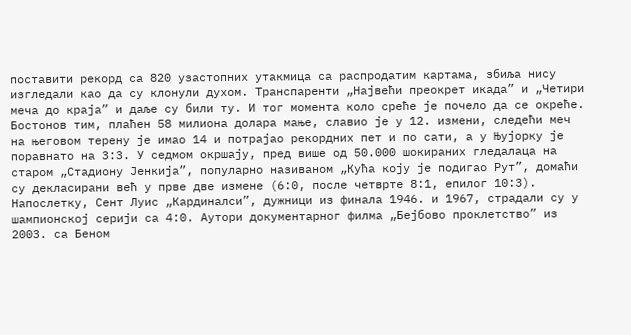поставити рекорд са 820 узастопних утакмица са распродатим картама, збиља нису изгледали као да су клонули духом. Транспаренти „Највећи преокрет икада” и „Четири меча до краја” и даље су били ту. И тог момента коло среће је почело да се окреће. Бостонов тим, плаћен 58 милиона долара мање, славио је у 12. измени, следећи меч на његовом терену је имао 14 и потрајао рекордних пет и по сати, а у Њујорку је поравнато на 3:3. У седмом окршају, пред више од 50.000 шокираних гледалаца на старом „Стадиону Јенкија”, популарно називаном „Кућа коју је подигао Рут”, домаћи су декласирани већ у прве две измене (6:0, после четврте 8:1, епилог 10:3). Напослетку, Сент Луис „Кардиналси”, дужници из финала 1946. и 1967, страдали су у шампионској серији са 4:0. Аутори документарног филма „Бејбово проклетство” из 2003. са Беном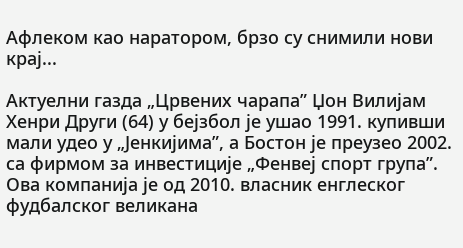Афлеком као наратором, брзо су снимили нови крај...

Актуелни газда „Црвених чарапа” Џон Вилијам Хенри Други (64) у бејзбол је ушао 1991. купивши мали удео у „Јенкијима”, а Бостон је преузео 2002. са фирмом за инвестиције „Фенвеј спорт група”. Ова компанија је од 2010. власник енглеског фудбалског великана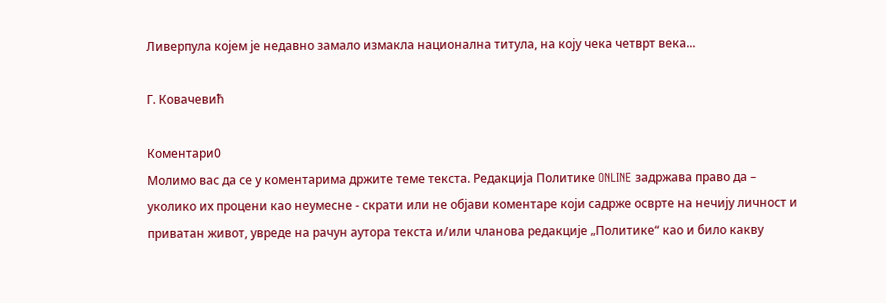Ливерпула којем је недавно замало измакла национална титула, на коју чека четврт века...

Г. Ковачевић

Коментари0
Молимо вас да се у коментарима држите теме текста. Редакција Политике ONLINE задржава право да – уколико их процени као неумесне - скрати или не објави коментаре који садрже осврте на нечију личност и приватан живот, увреде на рачун аутора текста и/или чланова редакције „Политике“ као и било какву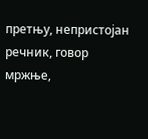претњу, непристојан речник, говор мржње,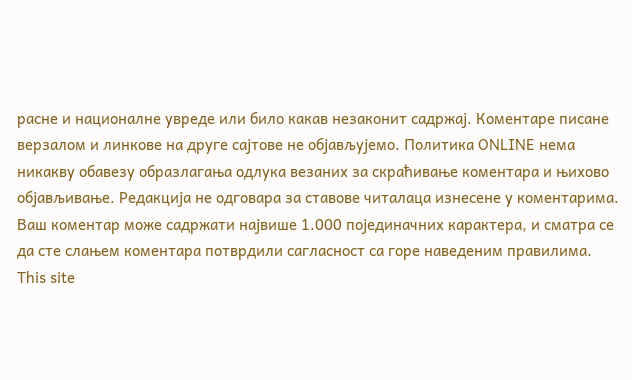расне и националне увреде или било какав незаконит садржај. Коментаре писане верзалом и линкове на друге сајтове не објављујемо. Политика ONLINE нема никакву обавезу образлагања одлука везаних за скраћивање коментара и њихово објављивање. Редакција не одговара за ставове читалаца изнесене у коментарима. Ваш коментар може садржати највише 1.000 појединачних карактера, и сматра се да сте слањем коментара потврдили сагласност са горе наведеним правилима.
This site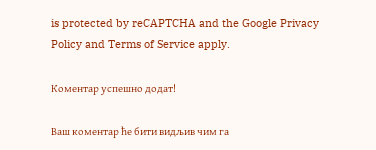is protected by reCAPTCHA and the Google Privacy Policy and Terms of Service apply.

Комeнтар успeшно додат!

Ваш комeнтар ћe бити видљив чим га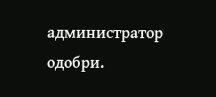администратор одобри.